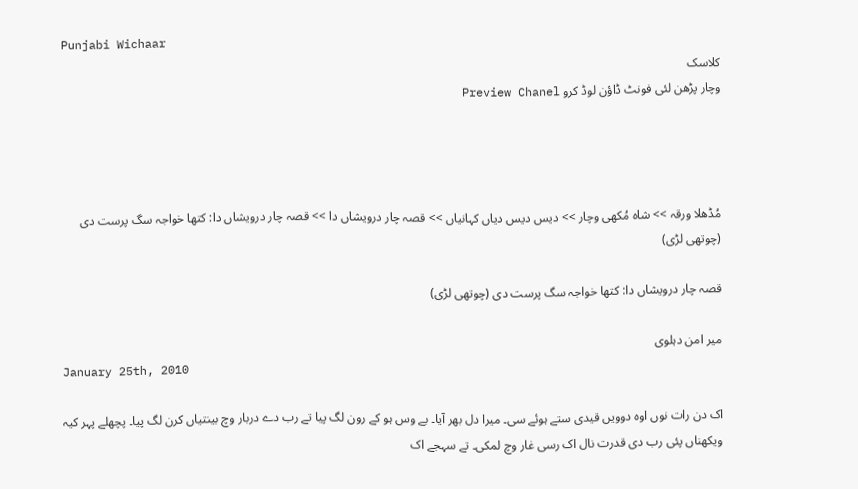Punjabi Wichaar
کلاسک
وچار پڑھن لئی فونٹ ڈاؤن لوڈ کرو Preview Chanel




مُڈھلا ورقہ >> شاہ مُکھی وچار >> دیس دیس دیاں کہانیاں >> قصہ چار درویشاں دا >> قصہ چار درویشاں دا: کتھا خواجہ سگ پرست دی (چوتھی لڑی)

قصہ چار درویشاں دا: کتھا خواجہ سگ پرست دی (چوتھی لڑی)

میر امن دہلوی
January 25th, 2010

اک دن رات نوں اوہ دوویں قیدی ستے ہوئے سی۔ میرا دل بھر آیا۔ بے وس ہو کے رون لگ پیا تے رب دے دربار وچ بینتیاں کرن لگ پیا۔ پچھلے پہر کیہ ویکھناں پئی رب دی قدرت نال اک رسی غار وچ لمکی۔ تے سہجے اک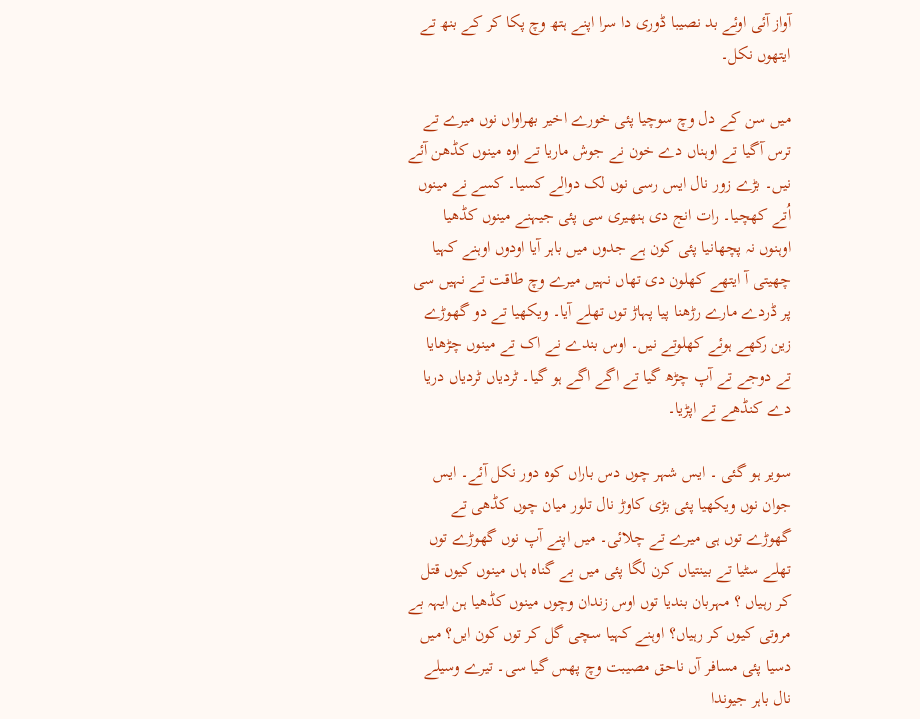آواز آئی اوئے بد نصیبا ڈوری دا سرا اپنے ہتھ وچ پکا کر کے بنھ تے ایتھوں نکل۔

میں سن کے دل وچ سوچیا پئی خورے اخیر بھراواں نوں میرے تے ترس آگیا تے اوہناں دے خون نے جوش ماریا تے اوہ مینوں کڈھن آئے نیں۔ بڑے زور نال ایس رسی نوں لک دوالے کسیا۔ کسے نے مینوں اُتے کھچیا۔ رات انج دی ہنھیری سی پئی جیہنے مینوں کڈھیا اوہنوں نہ پچھانیا پئی کون ہے جدوں میں باہر آیا اودوں اوہنے کہیا چھیتی آ ایتھے کھلون دی تھاں نہیں میرے وچ طاقت تے نہیں سی پر ڈردے مارے رڑھنا پیا پہاڑ توں تھلے آیا۔ ویکھیا تے دو گھوڑے زین رکھے ہوئے کھلوتے نیں۔ اوس بندے نے اک تے مینوں چڑھایا تے دوجے تے آپ چڑھ گیا تے اگے اگے ہو گیا۔ ٹردیاں ٹردیاں دریا دے کنڈھے تے اپڑیا۔

سویر ہو گئی ۔ ایس شہر چوں دس باراں کوہ دور نکل آئے۔ ایس جوان نوں ویکھیا پئی بڑی کاوڑ نال تلور میان چوں کڈھی تے گھوڑے توں ہی میرے تے چلائی۔ میں اپنے آپ نوں گھوڑے توں تھلے سٹیا تے بینتیاں کرن لگا پئی میں بے گناہ ہاں مینوں کیوں قتل کر رہیاں ؟ مہربان بندیا توں اوس زندان وچوں مینوں کڈھیا ہن ایہہ بے مروتی کیوں کر رہیاں؟ اوہنے کہیا سچی گل کر توں کون ایں؟ میں دسیا پئی مسافر آں ناحق مصیبت وچ پھس گیا سی۔ تیرے وسیلے نال باہر جیوندا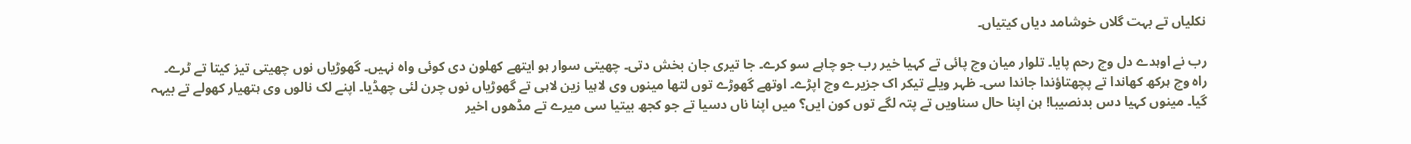نکلیاں تے بہت گلاں خوشامد دیاں کیتیاں۔

رب نے اوہدے دل وچ رحم پایا۔ تلوار میان وچ پائی تے کہیا خیر رب جو چاہے سو کرے۔ جا تیری جان بخش دتی۔ چھیتی سوار ہو ایتھے کھلون دی کوئی واہ نہیں۔ گھوڑیاں نوں چھیتی تیز کیتا تے ٹرے۔ راہ وچ ہرکھ کھاندا تے پچھتاؤندا جاندا سی۔ ظہر ویلے تیکر اک جزیرے وچ اپڑے۔ اوتھے گھوڑے توں لتھا مینوں وی لاہیا زین لاہی تے گھوڑیاں نوں چرن لئی چھڈیا۔ اپنے لک نالوں وی ہتھیار کھولے تے بیہہ گیا۔ مینوں کہیا دس بدنصیبا! ہن اپنا حال سناویں تے پتہ لگے توں کون ایں؟ میں اپنا ناں دسیا تے جو کجھ بیتیا سی میرے تے مڈھوں اخیر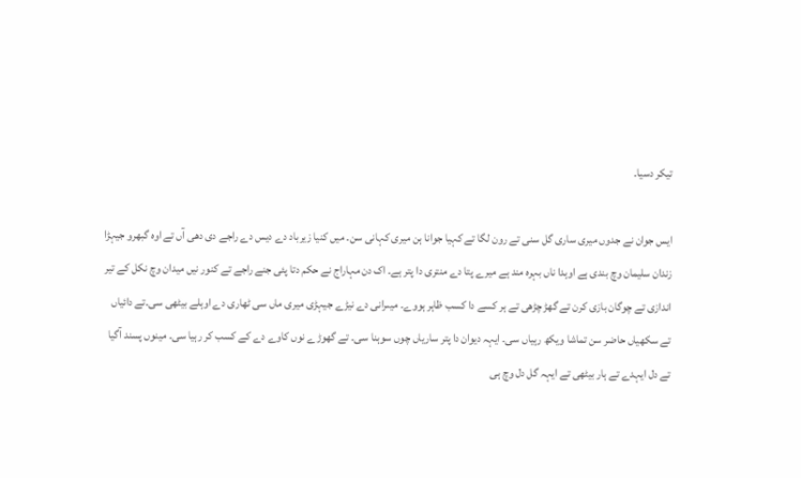تیکر دسیا۔

ایس جوان نے جدوں میری ساری گل سنی تے رون لگا تے کہیا جوانا ہن میری کہانی سن۔ میں کنیا زیرباد دے دیس دے راجے دی دھی آں تے اوہ گبھرو جیہڑا زندان سلیمان وچ بندی ہے اوہدا ناں بہرہ مند ہے میرے پتا دے منتری دا پتر ہے۔ اک دن مہاراج نے حکم دتا پئی جنے راجے تے کنور نیں میدان وچ نکل کے تیر اندازی تے چوگان بازی کرن تے گھڑ چڑھی تے ہر کسے دا کسب ظاہر ہووے۔ میںرانی دے نیڑے جیہڑی میری ماں سی ٹھاری دے اوہلے بیٹھی سی۔تے دائیاں تے سکھیاں حاضر سن تماشا ویکھ رہیاں سی۔ ایہہ دیوان دا پتر ساریاں چوں سوہنا سی۔ تے گھوڑے نوں کاوے دے کے کسب کر رہیا سی۔ مینوں پسند آگیا تے دل ایہدے تے ہار بیٹھی تے ایہہ گل دل وچ ہی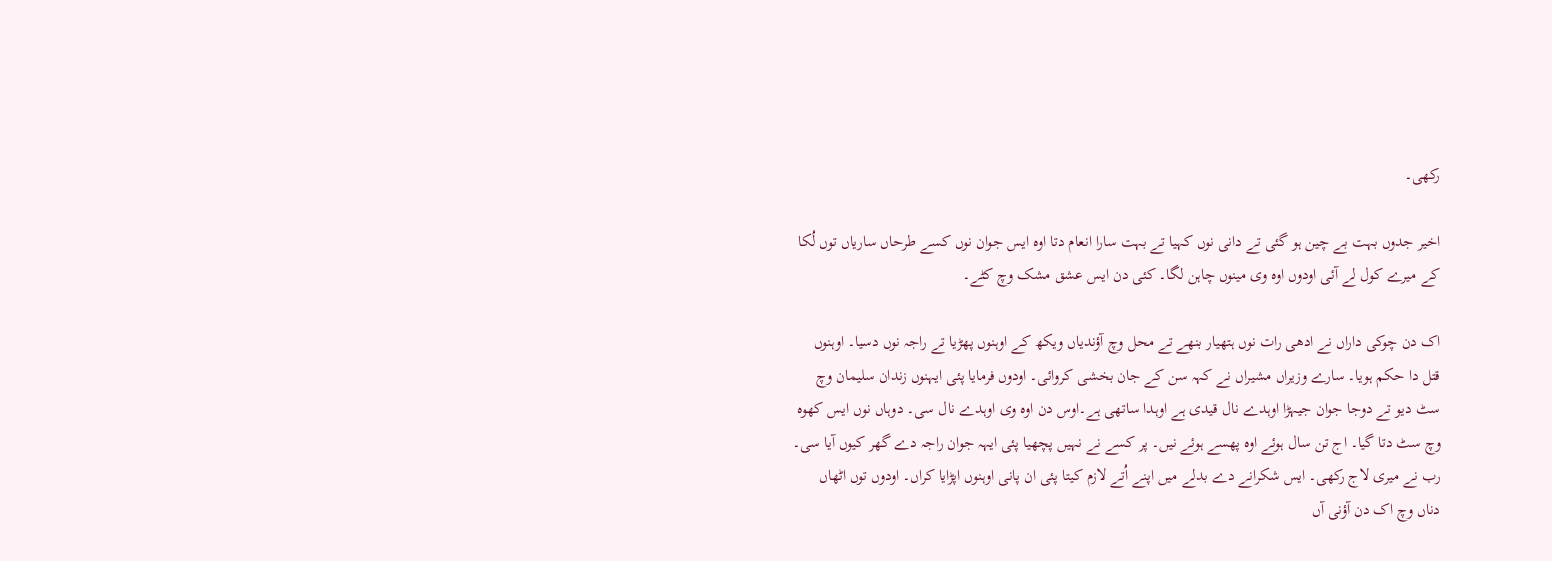رکھی۔

اخیر جدوں بہت بے چین ہو گئی تے دانی نوں کہیا تے بہت سارا انعام دتا اوہ ایس جوان نوں کسے طرحاں ساریاں توں لُکا کے میرے کول لے آئی اودوں اوہ وی مینوں چاہن لگا۔ کئی دن ایس عشق مشک وچ کٹے۔

اک دن چوکی داراں نے ادھی رات نوں ہتھیار بنھے تے محل وچ آؤندیاں ویکھ کے اوہنوں پھڑیا تے راجہ نوں دسیا۔ اوہنوں قتل دا حکم ہویا۔ سارے وزیراں مشیراں نے کہہ سن کے جان بخشی کروائی۔ اودوں فرمایا پئی ایہنوں زندان سلیمان وچ سٹ دیو تے دوجا جوان جیہڑا اوہدے نال قیدی ہے اوہدا ساتھی ہے۔اوس دن اوہ وی اوہدے نال سی۔ دوہاں نوں ایس کھوہ وچ سٹ دتا گیا۔ اج تن سال ہوئے اوہ پھسے ہوئے نیں۔ پر کسے نے نہیں پچھیا پئی ایہہ جوان راجہ دے گھر کیوں آیا سی۔ رب نے میری لاج رکھی۔ ایس شکرانے دے بدلے میں اپنے اُتے لازم کیتا پئی ان پانی اوہنوں اپڑایا کراں۔ اودوں توں اٹھاں دناں وچ اک دن آؤنی آں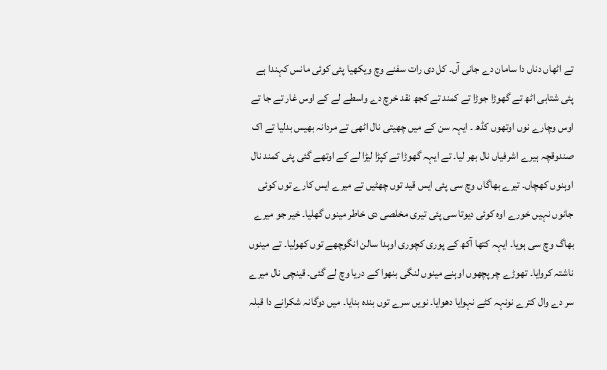تے اٹھاں دناں دا سامان دے جانی آں۔ کل دی رات سفنے وچ ویکھیا پئی کوئی مانس کہندا ہے پئی شتابی اٹھ تے گھوڑا جوڑا تے کمند تے کجھ نقد خرچ دے واسطے لے کے اوس غار تے جا تے اوس وچارے نوں اوتھوں کڈھ ۔ ایہہ سن کے میں چھیتی نال اٹھی تے مردانہ بھیس بدلیا تے اک صندوقچہ ہیرے اشرفیاں نال بھر لیا۔ تے ایہہ گھوڑا تے کپڑا لیڑا لے کے اوتھے گئی پئی کمند نال اوہنوں کھچاں۔ تیرے بھاگاں وچ سی پئی ایس قید توں چھٹیں تے میرے ایس کارے توں کوئی جانوں نہیں خورے اوہ کوئی دیوتا سی پئی تیری مخلصی دی خاطر مینوں گھلیا۔ خیر جو میرے بھاگ وچ سی ہویا۔ ایہہ کتھا آکھ کے پوری کچوری اوہدا سالن انگوچھے توں کھولیا۔ تے مینوں ناشتہ کروایا۔ تھوڑے چر پچھوں اوہنے مینوں لنگی بنھوا کے دریا وچ لے گئی۔ قینچی نال میرے سر دے وال کترے نونہہ کٹے نہوایا دھوایا۔ نویں سرے توں بندہ بنایا۔ میں دوگانہ شکرانے دا قبلہ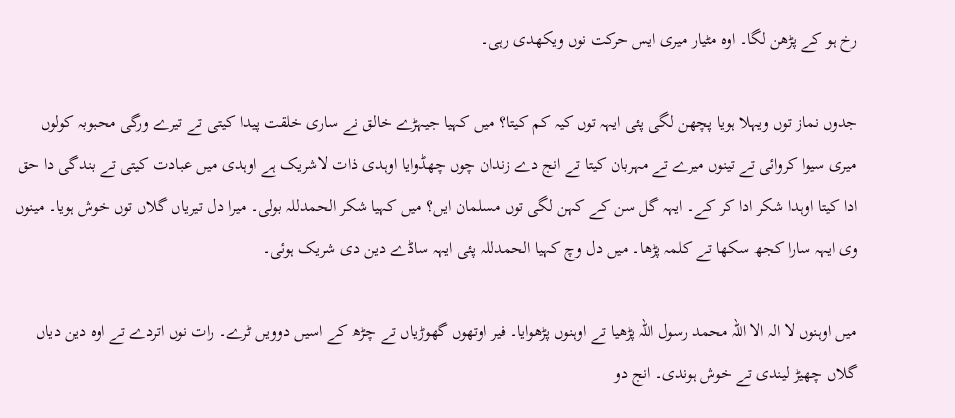رخ ہو کے پڑھن لگا۔ اوہ مٹیار میری ایس حرکت نوں ویکھدی رہی۔

جدوں نماز توں ویہلا ہویا پچھن لگی پئی ایہہ توں کیہ کم کیتا؟ میں کہیا جیہڑے خالق نے ساری خلقت پیدا کیتی تے تیرے ورگی محبوبہ کولوں میری سیوا کروائی تے تینوں میرے تے مہربان کیتا تے انج دے زندان چوں چھڈوایا اوہدی ذات لاشریک ہے اوہدی میں عبادت کیتی تے بندگی دا حق ادا کیتا اوہدا شکر ادا کر کے۔ ایہہ گل سن کے کہن لگی توں مسلمان ایں؟ میں کہیا شکر الحمدللہ بولی۔ میرا دل تیریاں گلاں توں خوش ہویا۔ مینوں وی ایہہ سارا کجھ سکھا تے کلمہ پڑھا۔ میں دل وچ کہیا الحمدللہ پئی ایہہ ساڈے دین دی شریک ہوئی۔

میں اوہنوں لا الہ الا اللہ محمد رسول اللہ پڑھیا تے اوہنوں پڑھوایا۔ فیر اوتھوں گھوڑیاں تے چڑھ کے اسیں دوویں ٹرے۔ رات نوں اتردے تے اوہ دین دیاں گلاں چھیڑ لیندی تے خوش ہوندی۔ انج دو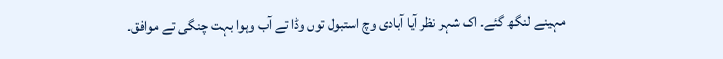مہینے لنگھ گئے۔ اک شہر نظر آیا آبادی وچ استبول توں وڈا تے آب وہوا بہت چنگی تے موافق۔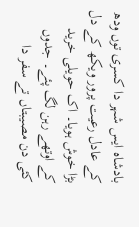بادشاہ ایس شہر دا کسری توں ودھ کے عادل رعیت پرور ویکھ کے دل بڑا خوش ہویا۔ اک حویلی خرید کے اوتھے رہن لگ پئے۔ جدوں کئی دن مصیبتاں تے سفر دا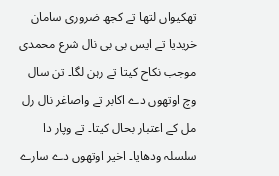تھکیواں لتھا تے کجھ ضروری سامان خریدیا تے ایس بی بی نال شرع محمدی موجب نکاح کیتا تے رہن لگا۔ تن سال وچ اوتھوں دے اکابر تے واصاغر نال رل مل کے اعتبار بحال کیتا۔ تے وپار دا سلسلہ ودھایا۔ اخیر اوتھوں دے سارے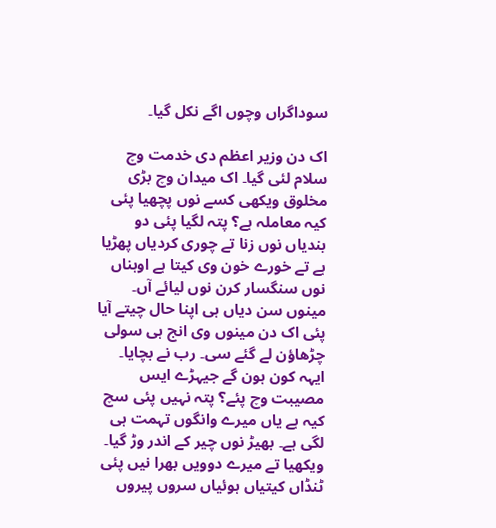سوداگراں وچوں اگے نکل گیا۔

اک دن وزیر اعظم دی خدمت وچ سلام لئی گیا۔ اک میدان وچ بڑی مخلوق ویکھی کسے نوں پچھیا پئی کیہ معاملہ ہے؟ پتہ لگیا پئی دو بندیاں نوں زنا تے چوری کردیاں پھڑیا ہے تے خورے خون وی کیتا ہے اوہناں نوں سنگسار کرن نوں لیائے آں۔ مینوں سن دیاں ہی اپنا حال چیتے آیا پئی اک دن مینوں وی انج ہی سولی چڑھاؤن لے گئے سی۔ رب نے بچایا۔ ایہہ کون ہون گے جیہڑے ایس مصیبت وچ پئے؟ پتہ نہیں پئی سچ کیہ ہے یاں میرے وانگوں تہمت ہی لگی ہے۔ بھیڑ نوں چیر کے اندر وڑ گیا۔ ویکھیا تے میرے دوویں بھرا نیں پئی ٹنڈاں کیتیاں ہوئیاں سروں پیروں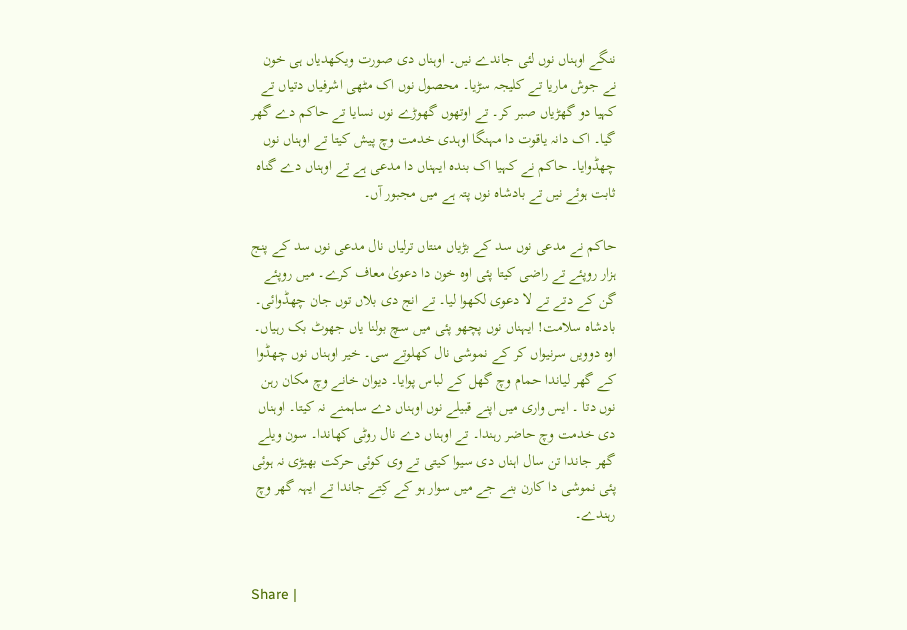ننگے اوہناں نوں لئی جاندے نیں۔ اوہناں دی صورت ویکھدیاں ہی خون نے جوش ماریا تے کلیجہ سڑیا۔ محصول نوں اک مٹھی اشرفیاں دتیاں تے کہیا دو گھڑیاں صبر کر۔ تے اوتھوں گھوڑے نوں نسایا تے حاکم دے گھر گیا۔ اک دانہ یاقوت دا مہنگا اوہدی خدمت وچ پیش کیتا تے اوہناں نوں چھڈوایا۔ حاکم نے کہیا اک بندہ ایہناں دا مدعی ہے تے اوہناں دے گناہ ثابت ہوئے نیں تے بادشاہ نوں پتہ ہے میں مجبور آں۔

حاکم نے مدعی نوں سد کے بڑیاں منتاں ترلیاں نال مدعی نوں سد کے پنج ہزار روپئے تے راضی کیتا پئی اوہ خون دا دعویٰ معاف کرے۔ میں روپئے گن کے دتے تے لا دعوی لکھوا لیا۔ تے انج دی بلاں توں جان چھڈوائی۔ بادشاہ سلامت! ایہناں نوں پچھو پئی میں سچ بولنا یاں جھوٹ بک رہیاں۔ اوہ دوویں سرنیواں کر کے نموشی نال کھلوتے سی۔ خیر اوہناں نوں چھڈوا کے گھر لیاندا حمام وچ گھل کے لباس پوایا۔ دیوان خانے وچ مکان رہن نوں دتا ۔ ایس واری میں اپنے قبیلے نوں اوہناں دے ساہمنے نہ کیتا۔ اوہناں دی خدمت وچ حاضر رہندا۔ تے اوہناں دے نال روٹی کھاندا۔ سون ویلے گھر جاندا تن سال اہناں دی سیوا کیتی تے وی کوئی حرکت بھیڑی نہ ہوئی پئی نموشی دا کارن بنے جے میں سوار ہو کے کِتے جاندا تے ایہہ گھر وچ رہندے۔


Share |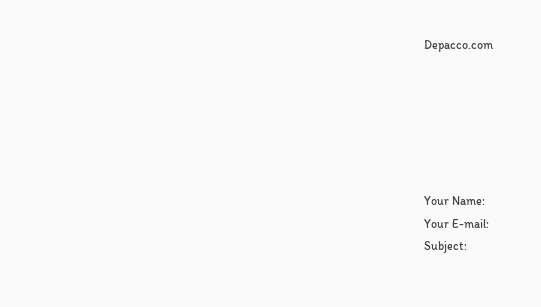Depacco.com






Your Name:
Your E-mail:
Subject: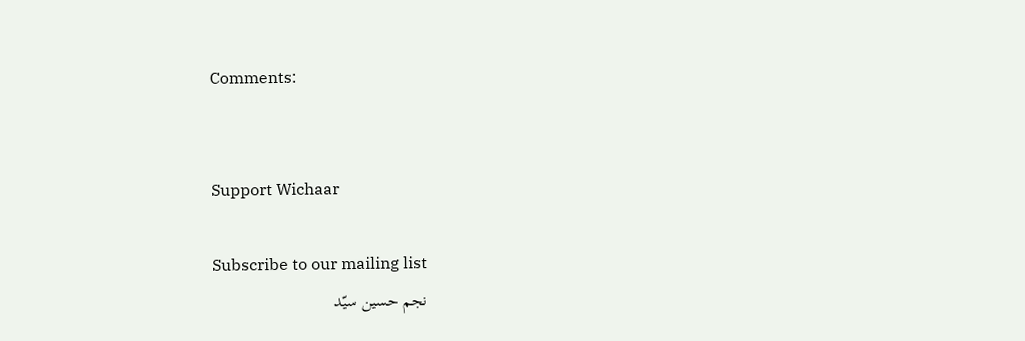Comments:


Support Wichaar

Subscribe to our mailing list
نجم حسین سیّد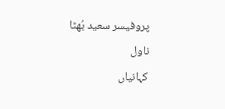پروفیسر سعید بُھٹا
ناول
کہانیاں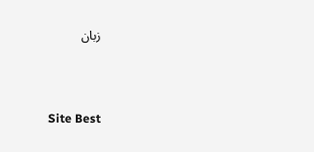زبان



Site Best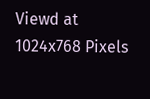Viewd at 1024x768 Pixels